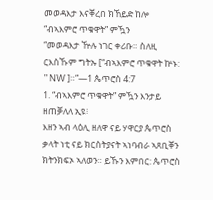መወዳእታ እናቐረበ ክኸይድ ከሎ “ብኣእምሮ ጥቁዋት” ምዃን
“መወዳእታ ዅሉ ነገር ቀሪቡ። ስለዚ ርእስኹም ግትኡ [“ብኣእምሮ ጥቁዋት ኵኑ: ” NW ]።”—1 ጴጥሮስ 4:7
1. “ብኣእምሮ ጥቁዋት” ምዃን እንታይ ዘጠቓለለ ኢዩ፧
እዘን ኣብ ላዕሊ ዘለዋ ናይ ሃዋርያ ጴጥሮስ ቃላት ነቲ ናይ ክርስትያናት ኣነባብራ ኣጸቢቐን ክትንክፍኦ ኣለወን። ይኹን እምበር: ጴጥሮስ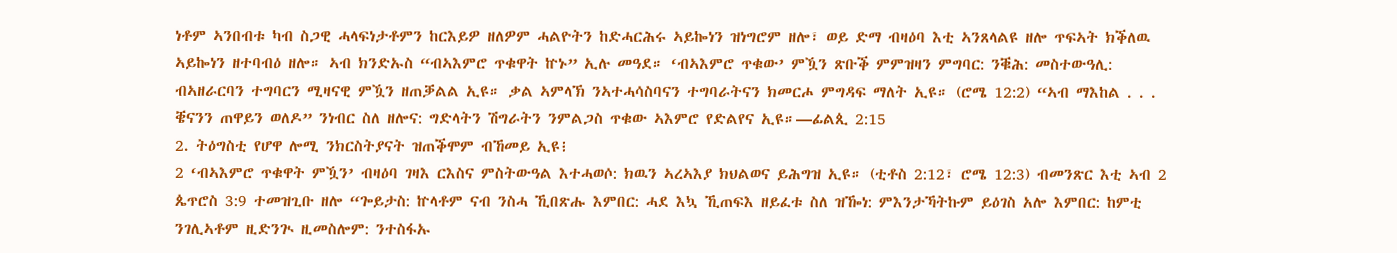ነቶም ኣንበብቱ ካብ ስጋዊ ሓላፍነታቶምን ከርእይዎ ዘለዎም ሓልዮትን ከድሓርሕሩ ኣይኰነን ዝነግሮም ዘሎ፣ ወይ ድማ ብዛዕባ እቲ ኣንጸላልዩ ዘሎ ጥፍኣት ክቕለዉ ኣይኰነን ዘተባብዕ ዘሎ። ኣብ ክንድኡስ “ብኣእምሮ ጥቁዋት ኵኑ” ኢሉ መዓደ። ‘ብኣእምሮ ጥቁው’ ምዃን ጽቡቕ ምምዝዛን ምግባር: ንቑሕ: መስተውዓሊ: ብኣዘራርባን ተግባርን ሚዛናዊ ምዃን ዘጠቓልል ኢዩ። ቃል ኣምላኽ ንኣተሓሳስባናን ተግባራትናን ክመርሖ ምግዳፍ ማለት ኢዩ። (ሮሜ 12:2) “ኣብ ማእከል . . . ቔናንን ጠዋይን ወለዶ” ንነብር ስለ ዘሎና: ግድላትን ሽግራትን ንምልጋስ ጥቁው ኣእምሮ የድልየና ኢዩ።—ፊልጲ 2:15
2. ትዕግስቲ የሆዋ ሎሚ ንክርስትያናት ዝጠቕሞም ብኸመይ ኢዩ፧
2 ‘ብኣእምሮ ጥቁዋት ምዃን’ ብዛዕባ ገዛእ ርእስና ምስትውዓል እተሓወሶ: ክዉን ኣረኣእያ ክህልወና ይሕግዝ ኢዩ። (ቲቶስ 2:12፣ ሮሜ 12:3) ብመንጽር እቲ ኣብ 2 ጴጥሮስ 3:9 ተመዝጊቡ ዘሎ “ጐይታስ: ኵላቶም ናብ ንስሓ ኺበጽሑ እምበር: ሓደ እኳ ኺጠፍእ ዘይፈቱ ስለ ዝዀነ: ምእንታኻትኩም ይዕገስ አሎ እምበር: ከምቲ ንገሊኣቶም ዚድንጒ ዚመስሎም: ንተስፋኡ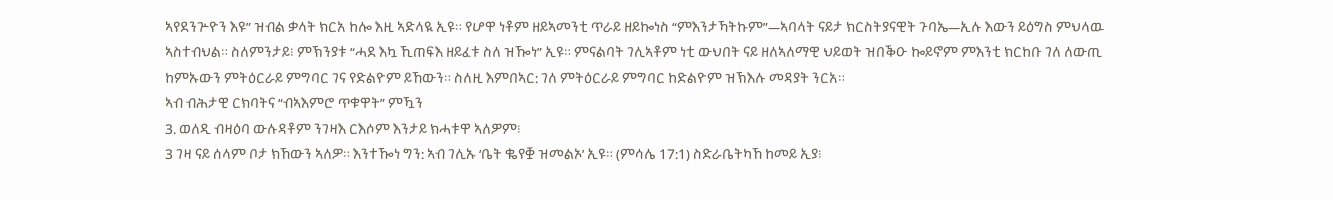ኣየደንጕዮን እዩ” ዝብል ቃላት ክርአ ከሎ እዚ ኣድላዪ ኢዩ። የሆዋ ነቶም ዘይኣመንቲ ጥራይ ዘይኰነስ “ምእንታኻትኩም”—ኣባላት ናይታ ክርስትያናዊት ጉባኤ—ኢሉ እውን ይዕግስ ምህላዉ ኣስተብህል። ስለምንታይ፧ ምኽንያቱ “ሓደ እኳ ኺጠፍእ ዘይፈቱ ስለ ዝዀነ” ኢዩ። ምናልባት ገሊኣቶም ነቲ ውህበት ናይ ዘለኣለማዊ ህይወት ዝበቕዑ ኰይኖም ምእንቲ ክርከቡ ገለ ለውጢ ከምኡውን ምትዕርራይ ምግባር ገና የድልዮም ይኸውን። ስለዚ እምበኣር: ገለ ምትዕርራይ ምግባር ከድልዮም ዝኽእሉ መዳያት ንርአ።
ኣብ ብሕታዊ ርክባትና “ብኣእምሮ ጥቁዋት” ምዃን
3. ወለዲ ብዛዕባ ውሉዳቶም ንገዛእ ርእሶም እንታይ ክሓቱዋ ኣለዎም፧
3 ገዛ ናይ ሰላም ቦታ ክኸውን ኣለዎ። እንተዀነ ግን: ኣብ ገሊኡ ‘ቤት ቈየቛ ዝመልኦ’ ኢዩ። (ምሳሌ 17:1) ስድራቤትካኸ ከመይ ኢያ፧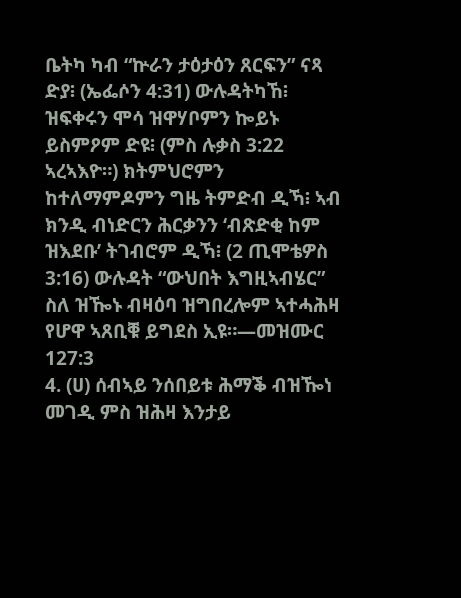ቤትካ ካብ “ኵራን ታዕታዕን ጸርፍን” ናጻ ድያ፧ (ኤፌሶን 4:31) ውሉዳትካኸ፧ ዝፍቀሩን ሞሳ ዝዋሃቦምን ኰይኑ ይስምዖም ድዩ፧ (ምስ ሉቃስ 3:22 ኣረኣእዮ።) ክትምህሮምን ከተለማምዶምን ግዜ ትምድብ ዲኻ፧ ኣብ ክንዲ ብነድርን ሕርቃንን ‘ብጽድቂ ከም ዝእደቡ’ ትገብሮም ዲኻ፧ (2 ጢሞቴዎስ 3:16) ውሉዳት “ውህበት እግዚኣብሄር” ስለ ዝዀኑ ብዛዕባ ዝግበረሎም ኣተሓሕዛ የሆዋ ኣጸቢቑ ይግደስ ኢዩ።—መዝሙር 127:3
4. (ሀ) ሰብኣይ ንሰበይቱ ሕማቕ ብዝዀነ መገዲ ምስ ዝሕዛ እንታይ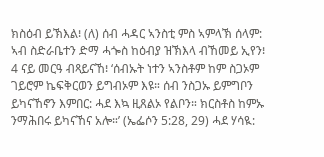ክስዕብ ይኽእል፧ (ለ) ሰብ ሓዳር ኣንስቲ ምስ ኣምላኽ ሰላም: ኣብ ስድራቤተን ድማ ሓጐስ ከዕብያ ዝኽእላ ብኸመይ ኢየን፧
4 ናይ መርዓ ብጻይናኸ፧ ‘ሰብኡት ነተን ኣንስቶም ከም ስጋኦም ገይሮም ኬፍቅርወን ይግብኦም እዩ። ሰብ ንስጋኡ ይምግቦን ይካናኸኖን እምበር: ሓደ እኳ ዚጸልኦ የልቦን። ክርስቶስ ከምኡ ንማሕበሩ ይካናኸና አሎ።’ (ኤፌሶን 5:28, 29) ሓደ ሃሳዪ: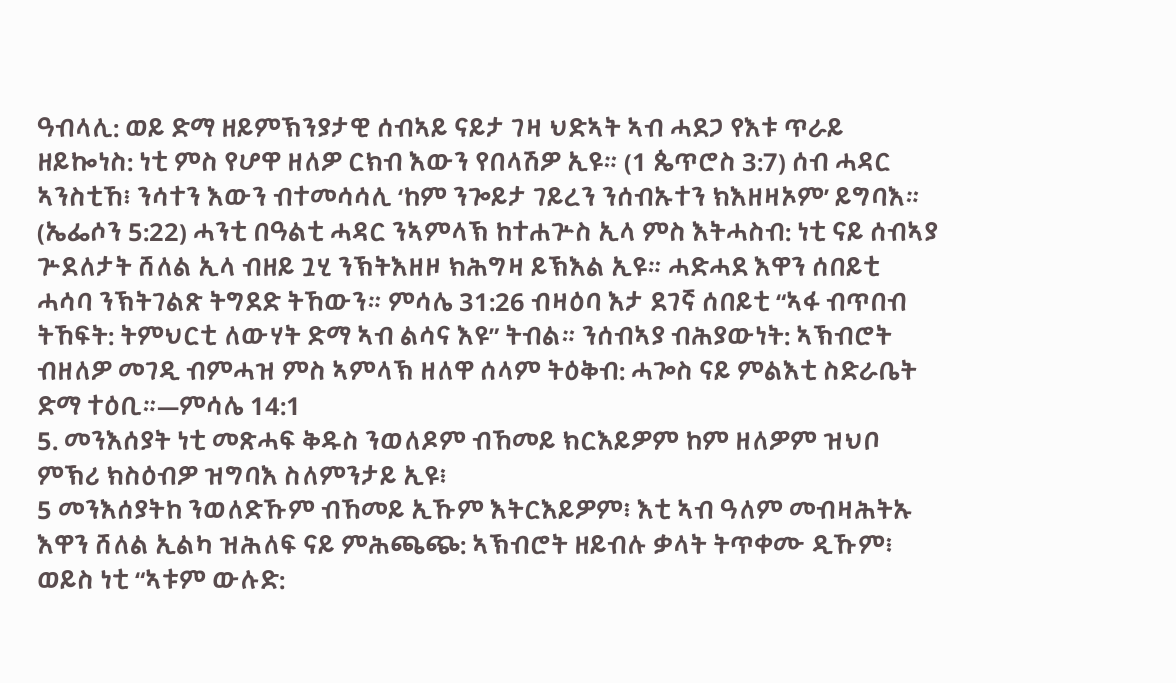ዓብላሊ: ወይ ድማ ዘይምኽንያታዊ ሰብኣይ ናይታ ገዛ ህድኣት ኣብ ሓደጋ የእቱ ጥራይ ዘይኰነስ: ነቲ ምስ የሆዋ ዘለዎ ርክብ እውን የበላሽዎ ኢዩ። (1 ጴጥሮስ 3:7) ሰብ ሓዳር ኣንስቲኸ፧ ንሳተን እውን ብተመሳሳሊ ‘ከም ንጐይታ ገይረን ንሰብኡተን ክእዘዛኦም’ ይግባእ። (ኤፌሶን 5:22) ሓንቲ በዓልቲ ሓዳር ንኣምላኽ ከተሐጕስ ኢላ ምስ እትሓስብ: ነቲ ናይ ሰብኣያ ጕደለታት ሸለል ኢላ ብዘይ ጓሂ ንኽትእዘዞ ክሕግዛ ይኽእል ኢዩ። ሓድሓደ እዋን ሰበይቲ ሓሳባ ንኽትገልጽ ትግደድ ትኸውን። ምሳሌ 31:26 ብዛዕባ እታ ደገኛ ሰበይቲ “ኣፋ ብጥበብ ትኸፍት: ትምህርቲ ለውሃት ድማ ኣብ ልሳና እዩ” ትብል። ንሰብኣያ ብሕያውነት: ኣኽብሮት ብዘለዎ መገዲ ብምሓዝ ምስ ኣምላኽ ዘለዋ ሰላም ትዕቅብ: ሓጐስ ናይ ምልእቲ ስድራቤት ድማ ተዕቢ።—ምሳሌ 14:1
5. መንእሰያት ነቲ መጽሓፍ ቅዱስ ንወለዶም ብኸመይ ክርእይዎም ከም ዘለዎም ዝህቦ ምኽሪ ክስዕብዎ ዝግባእ ስለምንታይ ኢዩ፧
5 መንእሰያትከ ንወለድኹም ብኸመይ ኢኹም እትርእይዎም፧ እቲ ኣብ ዓለም መብዛሕትኡ እዋን ሸለል ኢልካ ዝሕለፍ ናይ ምሕጫጭ: ኣኽብሮት ዘይብሉ ቃላት ትጥቀሙ ዲኹም፧ ወይስ ነቲ “ኣቱም ውሉድ: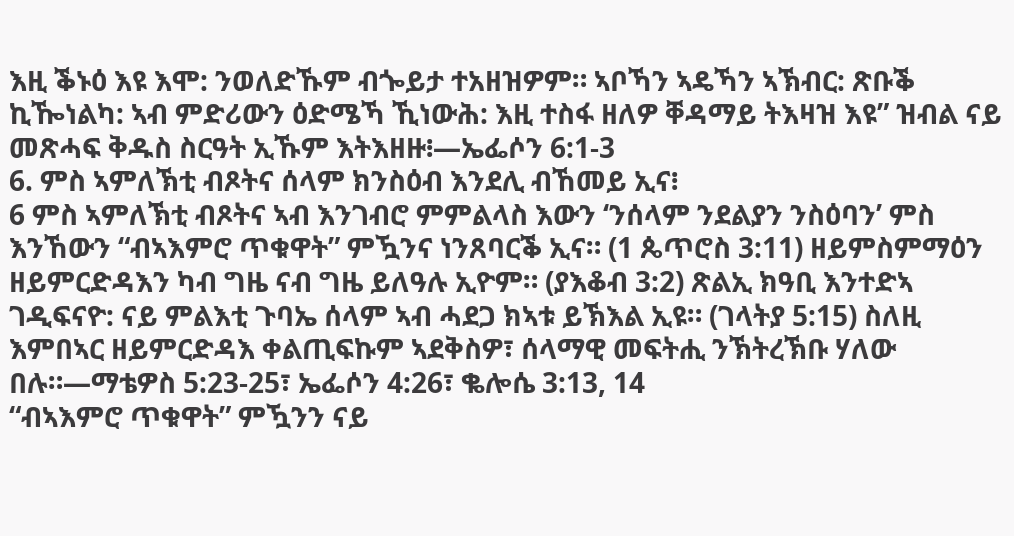እዚ ቕኑዕ እዩ እሞ: ንወለድኹም ብጐይታ ተአዘዝዎም። ኣቦኻን ኣዴኻን ኣኽብር: ጽቡቕ ኪዀነልካ: ኣብ ምድሪውን ዕድሜኻ ኺነውሕ: እዚ ተስፋ ዘለዎ ቐዳማይ ትእዛዝ እዩ” ዝብል ናይ መጽሓፍ ቅዱስ ስርዓት ኢኹም እትእዘዙ፧—ኤፌሶን 6:1-3
6. ምስ ኣምለኽቲ ብጾትና ሰላም ክንስዕብ እንደሊ ብኸመይ ኢና፧
6 ምስ ኣምለኽቲ ብጾትና ኣብ እንገብሮ ምምልላስ እውን ‘ንሰላም ንደልያን ንስዕባን’ ምስ እንኸውን “ብኣእምሮ ጥቁዋት” ምዃንና ነንጸባርቕ ኢና። (1 ጴጥሮስ 3:11) ዘይምስምማዕን ዘይምርድዳእን ካብ ግዜ ናብ ግዜ ይለዓሉ ኢዮም። (ያእቆብ 3:2) ጽልኢ ክዓቢ እንተድኣ ገዲፍናዮ: ናይ ምልእቲ ጉባኤ ሰላም ኣብ ሓደጋ ክኣቱ ይኽእል ኢዩ። (ገላትያ 5:15) ስለዚ እምበኣር ዘይምርድዳእ ቀልጢፍኩም ኣደቅስዎ፣ ሰላማዊ መፍትሒ ንኽትረኽቡ ሃለው በሉ።—ማቴዎስ 5:23-25፣ ኤፌሶን 4:26፣ ቈሎሴ 3:13, 14
“ብኣእምሮ ጥቁዋት” ምዃንን ናይ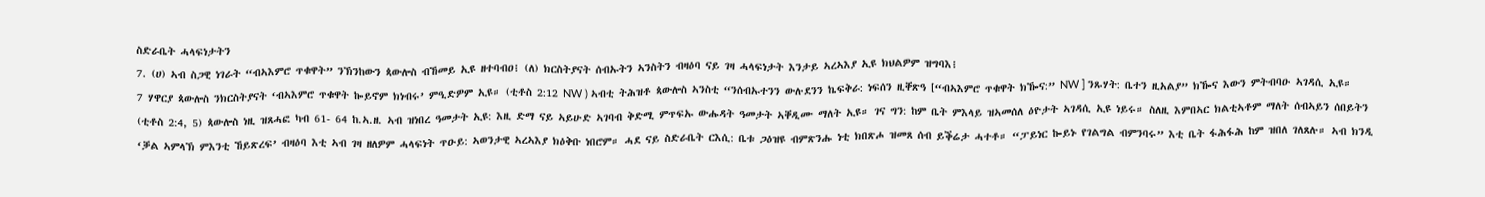ስድራቤት ሓላፍነታትን
7. (ሀ) ኣብ ስጋዊ ነገራት “ብኣእምሮ ጥቁዋት” ንኽንከውን ጳውሎስ ብኸመይ ኢዩ ዘተባብዐ፧ (ለ) ክርስትያናት ሰብኡትን ኣንስትን ብዛዕባ ናይ ገዛ ሓላፍነታት እንታይ ኣረኣእያ ኢዩ ክህልዎም ዝግባእ፧
7 ሃዋርያ ጳውሎስ ንክርስትያናት ‘ብኣእምሮ ጥቁዋት ኰይኖም ክነብሩ’ ምዒድዎም ኢዩ። (ቲቶስ 2:12 NW ) ኣብቲ ትሕዝቶ ጳውሎስ ኣንስቲ “ንሰብኡተንን ውሉደንን ኬፍቅራ: ነፍሰን ዚቐጽዓ [“ብኣእምሮ ጥቁዋት ክዀና:” NW ] ንጹሃት: ቤተን ዚአልያ” ክዀና እውን ምትብባዑ ኣገዳሲ ኢዩ። (ቲቶስ 2:4, 5) ጳውሎስ ነዚ ዝጸሓፎ ካብ 61- 64 ከ.ኣ.ዘ. ኣብ ዝነበረ ዓመታት ኢዩ: እዚ ድማ ናይ ኣይሁድ ኣገባብ ቅድሚ ምጥፍኡ ውሑዳት ዓመታት ኣቐዲሙ ማለት ኢዩ። ገና ግን: ከም ቤት ምእላይ ዝኣመሰለ ዕዮታት ኣገዳሲ ኢዩ ነይሩ። ስለዚ እምበኣር ክልቲኣቶም ማለት ሰብኣይን ሰበይትን ‘ቓል ኣምላኽ ምእንቲ ኸይጽረፍ’ ብዛዕባ እቲ ኣብ ገዛ ዘለዎም ሓላፍነት ጥዑይ: ኣወንታዊ ኣረኣእያ ክዕቅቡ ነበሮም። ሓደ ናይ ስድራቤት ርእሲ: ቤቱ ጋዕዝዩ ብምጽንሑ ነቲ ክበጽሖ ዝመጸ ሰብ ይቕሬታ ሓተቶ። “ፓይነር ኰይኑ የገልግል ብምንባሩ” እቲ ቤት ፋሕፋሕ ከም ዝበለ ገለጸሉ። ኣብ ክንዲ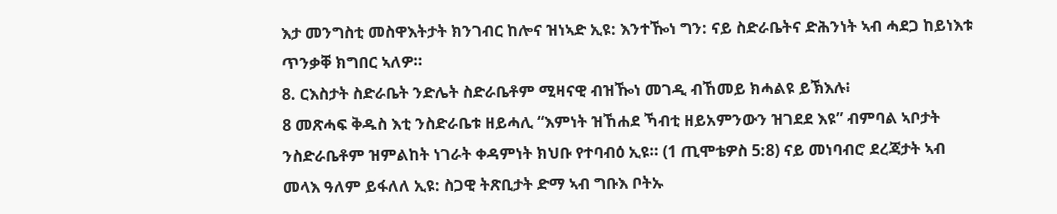እታ መንግስቲ መስዋእትታት ክንገብር ከሎና ዝነኣድ ኢዩ: እንተዀነ ግን: ናይ ስድራቤትና ድሕንነት ኣብ ሓደጋ ከይነእቱ ጥንቃቐ ክግበር ኣለዎ።
8. ርእስታት ስድራቤት ንድሌት ስድራቤቶም ሚዛናዊ ብዝዀነ መገዲ ብኸመይ ክሓልዩ ይኽእሉ፧
8 መጽሓፍ ቅዱስ እቲ ንስድራቤቱ ዘይሓሊ “እምነት ዝኸሐደ ኻብቲ ዘይአምንውን ዝገደደ እዩ” ብምባል ኣቦታት ንስድራቤቶም ዝምልከት ነገራት ቀዳምነት ክህቡ የተባብዕ ኢዩ። (1 ጢሞቴዎስ 5:8) ናይ መነባብሮ ደረጃታት ኣብ መላእ ዓለም ይፋለለ ኢዩ: ስጋዊ ትጽቢታት ድማ ኣብ ግቡእ ቦትኡ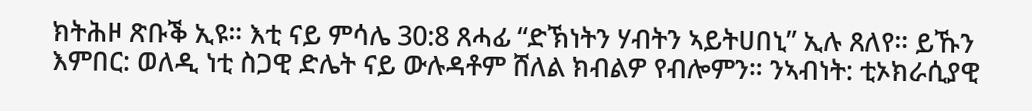ክትሕዞ ጽቡቕ ኢዩ። እቲ ናይ ምሳሌ 30:8 ጸሓፊ “ድኽነትን ሃብትን ኣይትሀበኒ” ኢሉ ጸለየ። ይኹን እምበር: ወለዲ ነቲ ስጋዊ ድሌት ናይ ውሉዳቶም ሸለል ክብልዎ የብሎምን። ንኣብነት: ቲኦክራሲያዊ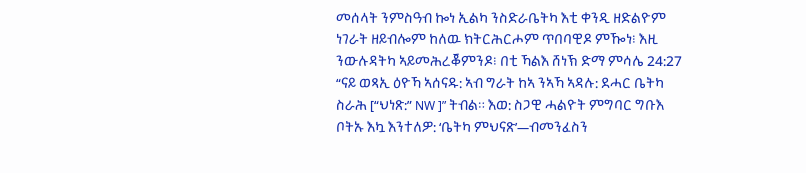መሰላት ንምስዓብ ኰነ ኢልካ ንስድራቤትካ እቲ ቀንዲ ዘድልዮም ነገራት ዘይብሎም ከለዉ ክትርሕርሖም ጥበባዊዶ ምዀነ፧ እዚ ንውሉዳትካ ኣይመሕረቖምንዶ፧ በቲ ኻልእ ሸነኽ ድማ ምሳሌ 24:27 “ናይ ወጻኢ ዕዮኻ ኣሰናዱ: ኣብ ግራት ከኣ ንኣኻ ኣዳሉ: ደሓር ቤትካ ስራሕ [“ህነጽ:” NW ]” ትብል። እወ: ስጋዊ ሓልዮት ምግባር ግቡእ ቦትኡ እኳ እንተለዎ: ‘ቤትካ ምህናጽ’—ብመንፈስን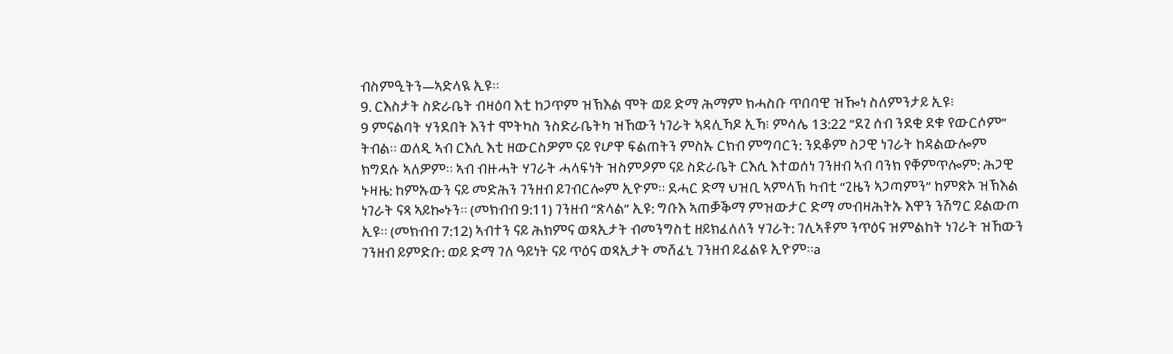ብስምዒትን—ኣድላዪ ኢዩ።
9. ርእስታት ስድራቤት ብዛዕባ እቲ ከጋጥም ዝኽእል ሞት ወይ ድማ ሕማም ክሓስቡ ጥበባዊ ዝዀነ ስለምንታይ ኢዩ፧
9 ምናልባት ሃንደበት እንተ ሞትካስ ንስድራቤትካ ዝኸውን ነገራት ኣዳሊኻዶ ኢኻ፧ ምሳሌ 13:22 “ደጊ ሰብ ንደቂ ደቁ የውርሶም” ትብል። ወለዲ ኣብ ርእሲ እቲ ዘውርስዎም ናይ የሆዋ ፍልጠትን ምስኡ ርክብ ምግባርን: ንደቆም ስጋዊ ነገራት ከዳልውሎም ክግደሱ ኣለዎም። ኣብ ብዙሓት ሃገራት ሓላፍነት ዝስምዖም ናይ ስድራቤት ርእሲ እተወሰነ ገንዘብ ኣብ ባንክ የቐምጥሎም: ሕጋዊ ኑዛዜ: ከምኡውን ናይ መድሕን ገንዘብ ይገብርሎም ኢዮም። ደሓር ድማ ህዝቢ ኣምላኽ ካብቲ “ጊዜን ኣጋጣምን” ከምጽኦ ዝኽእል ነገራት ናጻ ኣይኰኑን። (መክብብ 9:11) ገንዘብ “ጽላል” ኢዩ: ግቡእ ኣጠቓቕማ ምዝውታር ድማ መብዛሕትኡ እዋን ንሽግር ይልውጦ ኢዩ። (መክብብ 7:12) ኣብተን ናይ ሕክምና ወጻኢታት ብመንግስቲ ዘይክፈለለን ሃገራት: ገሊኣቶም ንጥዕና ዝምልከት ነገራት ዝኸውን ገንዘብ ይምድቡ: ወይ ድማ ገለ ዓይነት ናይ ጥዕና ወጻኢታት መሸፈኒ ገንዘብ ይፈልዩ ኢዮም።a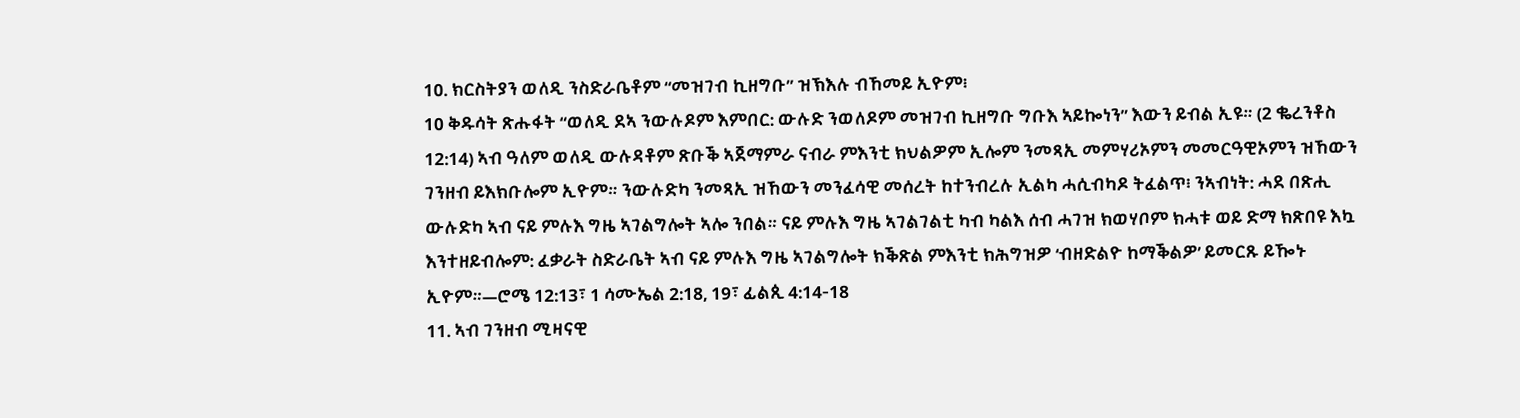10. ክርስትያን ወለዲ ንስድራቤቶም “መዝገብ ኪዘግቡ” ዝኽእሉ ብኸመይ ኢዮም፧
10 ቅዱሳት ጽሑፋት “ወለዲ ደኣ ንውሉዶም እምበር: ውሉድ ንወለዶም መዝገብ ኪዘግቡ ግቡእ ኣይኰነን” እውን ይብል ኢዩ። (2 ቈረንቶስ 12:14) ኣብ ዓለም ወለዲ ውሉዳቶም ጽቡቕ ኣጀማምራ ናብራ ምእንቲ ክህልዎም ኢሎም ንመጻኢ መምሃሪኦምን መመርዓዊኦምን ዝኸውን ገንዘብ ይእክቡሎም ኢዮም። ንውሉድካ ንመጻኢ ዝኸውን መንፈሳዊ መሰረት ከተንብረሉ ኢልካ ሓሲብካዶ ትፈልጥ፧ ንኣብነት: ሓደ በጽሒ ውሉድካ ኣብ ናይ ምሉእ ግዜ ኣገልግሎት ኣሎ ንበል። ናይ ምሉእ ግዜ ኣገልገልቲ ካብ ካልእ ሰብ ሓገዝ ክወሃቦም ክሓቱ ወይ ድማ ክጽበዩ እኳ እንተዘይብሎም: ፈቃራት ስድራቤት ኣብ ናይ ምሉእ ግዜ ኣገልግሎት ክቕጽል ምእንቲ ክሕግዝዎ ‘ብዘድልዮ ከማቕልዎ’ ይመርጹ ይዀኑ ኢዮም።—ሮሜ 12:13፣ 1 ሳሙኤል 2:18, 19፣ ፊልጲ 4:14-18
11. ኣብ ገንዘብ ሚዛናዊ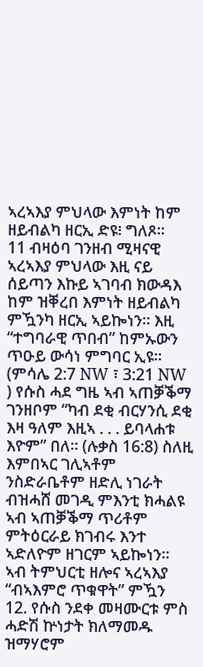ኣረኣእያ ምህላው እምነት ከም ዘይብልካ ዘርኢ ድዩ፧ ግለጾ።
11 ብዛዕባ ገንዘብ ሚዛናዊ ኣረኣእያ ምህላው እዚ ናይ ሰይጣን እኩይ ኣገባብ ክውዳእ ከም ዝቐረበ እምነት ዘይብልካ ምዃንካ ዘርኢ ኣይኰነን። እዚ “ተግባራዊ ጥበብ” ከምኡውን ጥዑይ ውሳነ ምግባር ኢዩ። (ምሳሌ 2:7 NW ፣ 3:21 NW ) የሱስ ሓደ ግዜ ኣብ ኣጠቓቕማ ገንዘቦም “ካብ ደቂ ብርሃንሲ ደቂ እዛ ዓለም እዚኣ . . . ይባላሐቱ እዮም” በለ። (ሉቃስ 16:8) ስለዚ እምበኣር ገሊኣቶም ንስድራቤቶም ዘድሊ ነገራት ብዝሓሸ መገዲ ምእንቲ ክሓልዩ ኣብ ኣጠቓቕማ ጥሪቶም ምትዕርራይ ክገብሩ እንተ ኣድለዮም ዘገርም ኣይኰነን።
ኣብ ትምህርቲ ዘሎና ኣረኣእያ “ብኣእምሮ ጥቁዋት” ምዃን
12. የሱስ ንደቀ መዛሙርቱ ምስ ሓድሽ ኵነታት ክለማመዱ ዝማሃሮም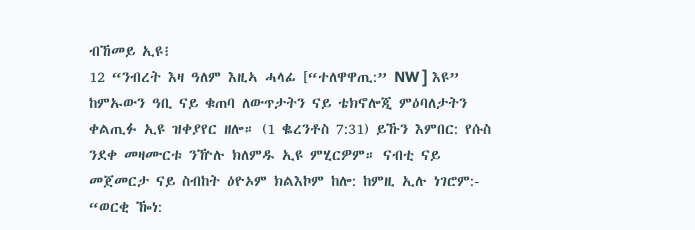ብኸመይ ኢዩ፧
12 “ንብረት እዛ ዓለም እዚኣ ሓላፊ [“ተለዋዋጢ:” NW ] እዩ” ከምኡውን ዓቢ ናይ ቁጠባ ለውጥታትን ናይ ቴክኖሎጂ ምዕባለታትን ቀልጢፉ ኢዩ ዝቀያየር ዘሎ። (1 ቈረንቶስ 7:31) ይኹን እምበር: የሱስ ንደቀ መዛሙርቱ ንዅሉ ክለምዱ ኢዩ ምሂርዎም። ናብቲ ናይ መጀመርታ ናይ ስብከት ዕዮኦም ክልእኮም ከሎ: ከምዚ ኢሉ ነገሮም:- “ወርቂ ዀነ: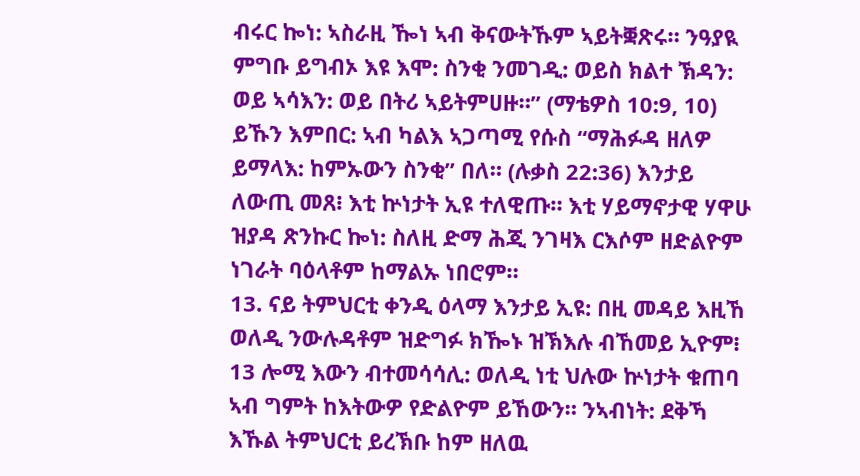ብሩር ኰነ: ኣስራዚ ዀነ ኣብ ቅናውትኹም ኣይትቛጽሩ። ንዓያዪ ምግቡ ይግብኦ እዩ እሞ: ስንቂ ንመገዲ: ወይስ ክልተ ኽዳን: ወይ ኣሳእን: ወይ በትሪ ኣይትምሀዙ።” (ማቴዎስ 10:9, 10) ይኹን እምበር: ኣብ ካልእ ኣጋጣሚ የሱስ “ማሕፉዳ ዘለዎ ይማላእ: ከምኡውን ስንቂ” በለ። (ሉቃስ 22:36) እንታይ ለውጢ መጸ፧ እቲ ኵነታት ኢዩ ተለዊጡ። እቲ ሃይማኖታዊ ሃዋሁ ዝያዳ ጽንኩር ኰነ: ስለዚ ድማ ሕጂ ንገዛእ ርእሶም ዘድልዮም ነገራት ባዕላቶም ከማልኡ ነበሮም።
13. ናይ ትምህርቲ ቀንዲ ዕላማ እንታይ ኢዩ: በዚ መዳይ እዚኸ ወለዲ ንውሉዳቶም ዝድግፉ ክዀኑ ዝኽእሉ ብኸመይ ኢዮም፧
13 ሎሚ እውን ብተመሳሳሊ: ወለዲ ነቲ ህሉው ኵነታት ቁጠባ ኣብ ግምት ከእትውዎ የድልዮም ይኸውን። ንኣብነት: ደቅኻ እኹል ትምህርቲ ይረኽቡ ከም ዘለዉ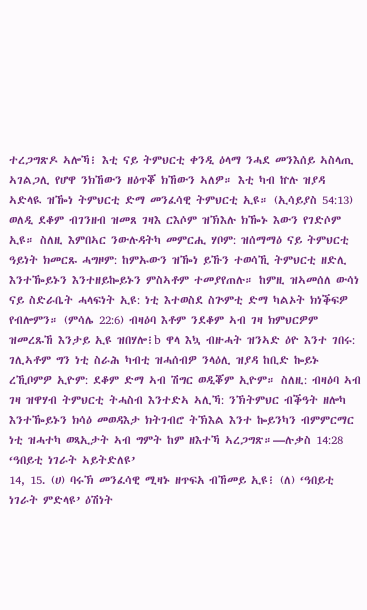ተረጋግጽዶ ኣሎኻ፧ እቲ ናይ ትምህርቲ ቀንዲ ዕላማ ንሓደ መንእሰይ ኣስላጢ ኣገልጋሊ የሆዋ ንክኸውን ዘዕጥቖ ክኸውን ኣለዎ። እቲ ካብ ኵሉ ዝያዳ ኣድላዪ ዝዀነ ትምህርቲ ድማ መንፈሳዊ ትምህርቲ ኢዩ። (ኢሳይያስ 54:13) ወለዲ ደቆም ብገንዘብ ዝመጸ ገዛእ ርእሶም ዝኽእሉ ክዀኑ እውን የገድሶም ኢዩ። ስለዚ እምበኣር ንውሉዳትካ መምርሒ ሃቦም: ዝሰማማዕ ናይ ትምህርቲ ዓይነት ክመርጹ ሓግዞም: ከምኡውን ዝዀነ ይኹን ተወሳኺ ትምህርቲ ዘድሊ እንተዀይኑን እንተዘይኰይኑን ምስኣቶም ተመያየጠሉ። ከምዚ ዝኣመሰለ ውሳነ ናይ ስድራቤት ሓላፍነት ኢዩ: ነቲ እተወስደ ስጕምቲ ድማ ካልኦት ክነቕፍዎ የብሎምን። (ምሳሌ 22:6) ብዛዕባ እቶም ንደቆም ኣብ ገዛ ክምህርዎም ዝመረጹኸ እንታይ ኢዩ ዝበሃሎ፧b ዋላ እኳ ብዙሓት ዝንኣድ ዕዮ እንተ ገበሩ: ገሊኣቶም ግን ነቲ ስራሕ ካብቲ ዝሓሰብዎ ንላዕሊ ዝያዳ ከቢድ ኰይኑ ረኺቦምዎ ኢዮም: ደቆም ድማ ኣብ ሽግር ወዲቖም ኢዮም። ስለዚ: ብዛዕባ ኣብ ገዛ ዝዋሃብ ትምህርቲ ትሓስብ እንተድኣ ኣሊኻ: ንኽትምህር ብቕዓት ዘሎካ እንተዀይኑን ክሳዕ መወዳእታ ክትገብሮ ትኽእል እንተ ኰይንካን ብምምርማር ነቲ ዝሓተካ ወጻኢታት ኣብ ግምት ከም ዘእተኻ ኣረጋግጽ።—ሉቃስ 14:28
‘ዓበይቲ ነገራት ኣይትድለዩ’
14, 15. (ሀ) ባሩኽ መንፈሳዊ ሚዛኑ ዘጥፍአ ብኸመይ ኢዩ፧ (ለ) ‘ዓበይቲ ነገራት ምድላዩ’ ዕሽነት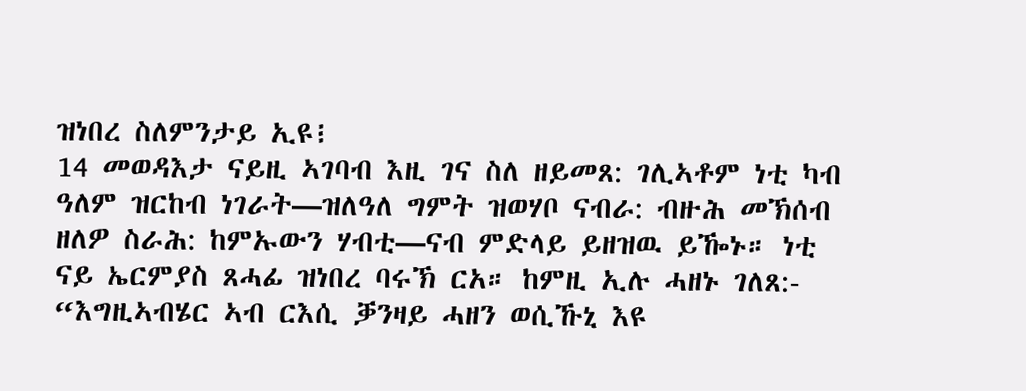ዝነበረ ስለምንታይ ኢዩ፧
14 መወዳእታ ናይዚ ኣገባብ እዚ ገና ስለ ዘይመጸ: ገሊኣቶም ነቲ ካብ ዓለም ዝርከብ ነገራት—ዝለዓለ ግምት ዝወሃቦ ናብራ: ብዙሕ መኽሰብ ዘለዎ ስራሕ: ከምኡውን ሃብቲ—ናብ ምድላይ ይዘዝዉ ይዀኑ። ነቲ ናይ ኤርምያስ ጸሓፊ ዝነበረ ባሩኽ ርአ። ከምዚ ኢሉ ሓዘኑ ገለጸ:- “እግዚኣብሄር ኣብ ርእሲ ቓንዛይ ሓዘን ወሲኹኒ እዩ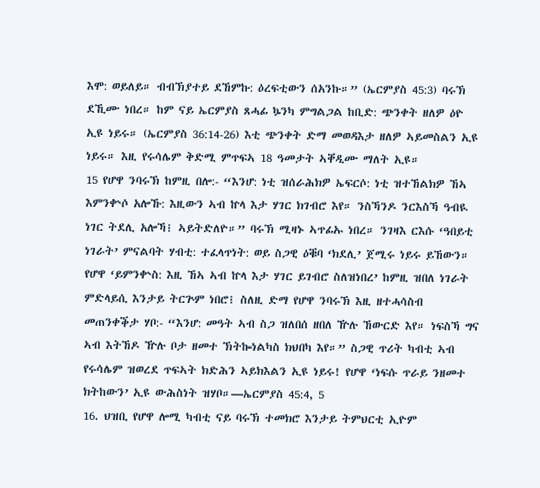እሞ: ወይለይ። ብብኽያተይ ደኸምኩ: ዕረፍቲውን ሰአንኩ።” (ኤርምያስ 45:3) ባሩኽ ደኺሙ ነበረ። ከም ናይ ኤርምያስ ጸሓፊ ኴንካ ምግልጋል ከቢድ: ጭንቀት ዘለዎ ዕዮ ኢዩ ነይሩ። (ኤርምያስ 36:14-26) እቲ ጭንቀት ድማ መወዳእታ ዘለዎ ኣይመስልን ኢዩ ነይሩ። እዚ የሩሳሌም ቅድሚ ምጥፍኣ 18 ዓመታት ኣቐዲሙ ማለት ኢዩ።
15 የሆዋ ንባሩኽ ከምዚ በሎ:- “እንሆ: ነቲ ዝሰራሕክዎ ኤፍርሶ: ነቲ ዝተኸልክዎ ኸኣ እምንቍሶ አሎኹ: እዚውን ኣብ ኵላ እታ ሃገር ክገብሮ እየ። ንስኻንዶ ንርእስኻ ዓብዪ ነገር ትደሊ አሎኻ፧ ኣይትድለዮ።” ባሩኽ ሚዛኑ ኣጥፊኡ ነበረ። ንገዛእ ርእሱ ‘ዓበይቲ ነገራት’ ምናልባት ሃብቲ: ተፈላጥነት: ወይ ስጋዊ ዕቑባ ‘ክደሊ’ ጀሚሩ ነይሩ ይኸውን። የሆዋ ‘ይምንቍስ: እዚ ኸኣ ኣብ ኵላ እታ ሃገር ይገብሮ ስለዝነበረ’ ከምዚ ዝበለ ነገራት ምድላይሲ እንታይ ትርጕም ነበሮ፧ ስለዚ ድማ የሆዋ ንባሩኽ እዚ ዘተሓሳስብ መጠንቀቕታ ሃቦ:- “እንሆ: መዓት ኣብ ስጋ ዝለበሰ ዘበለ ዅሉ ኸውርድ እየ። ነፍስኻ ግና ኣብ እትኸዶ ዅሉ ቦታ ዘመተ ኽትኰነልካስ ክህበካ እየ።” ስጋዊ ጥሪት ካብቲ ኣብ የሩሳሌም ዝወረደ ጥፍኣት ክድሕን ኣይክእልን ኢዩ ነይሩ! የሆዋ ‘ነፍሱ ጥራይ ንዘመተ ክትከውን’ ኢዩ ውሕስነት ዝሃቦ።—ኤርምያስ 45:4, 5
16. ህዝቢ የሆዋ ሎሚ ካብቲ ናይ ባሩኽ ተመክሮ እንታይ ትምህርቲ ኢዮም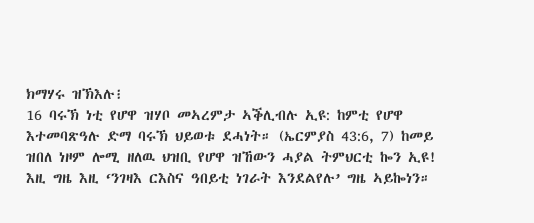ክማሃሩ ዝኽእሉ፧
16 ባሩኽ ነቲ የሆዋ ዝሃቦ መኣረምታ ኣቕሊብሉ ኢዩ: ከምቲ የሆዋ እተመባጽዓሉ ድማ ባሩኽ ህይወቱ ደሓነት። (ኤርምያስ 43:6, 7) ከመይ ዝበለ ነዞም ሎሚ ዘለዉ ህዝቢ የሆዋ ዝኸውን ሓያል ትምህርቲ ኰን ኢዩ! እዚ ግዜ እዚ ‘ንገዛእ ርእስና ዓበይቲ ነገራት እንደልየሉ’ ግዜ ኣይኰነን።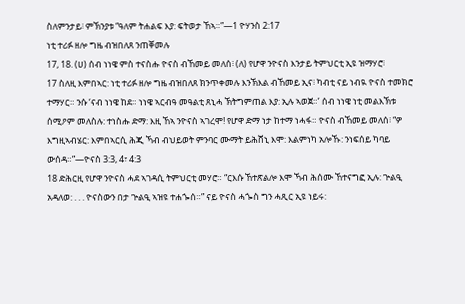ስለምንታይ፧ ምኽንያቱ “ዓለም ትሐልፍ እያ: ፍትወታ ኸኣ።”—1 ዮሃንስ 2:17
ነቲ ተሪፉ ዘሎ ግዜ ብዝበለጸ ንጠቐመሉ
17, 18. (ሀ) ሰብ ነነዌ ምስ ተናስሑ ዮናስ ብኸመይ መለሰ፧ (ለ) የሆዋ ንዮናስ እንታይ ትምህርቲ ኢዩ ዝማሃሮ፧
17 ስለዚ እምበኣር: ነቲ ተሪፉ ዘሎ ግዜ ብዝበለጸ ክንጥቀመሉ እንኽእል ብኸመይ ኢና፧ ካብቲ ናይ ነብዪ ዮናስ ተመክሮ ተማሃር። ንሱ ‘ናብ ነነዌ ከደ። ነነዌ ኣርብዓ መዓልቲ ጸኒሓ ኽትግምጠል እያ: ኢሉ ኣወጀ።’ ሰብ ነነዌ ነቲ መልእኽቱ ሰሚዖም መለስሉ: ተነስሑ ድማ: እዚ ኸኣ ንዮናስ ኣገረሞ! የሆዋ ድማ ነታ ከተማ ነሓፋ። ዮናስ ብኸመይ መለሰ፧ “ዎ እግዚኣብሄር: እምበኣርሲ ሕጂ ኻብ ብህይወት ምንባር ሙማት ይሕሸኒ እሞ: እልምነካ አሎኹ: ንነፍሰይ ካባይ ውሰዳ።”—ዮናስ 3:3, 4፣ 4:3
18 ድሕርዚ የሆዋ ንዮናስ ሓደ ኣገዳሲ ትምህርቲ መሃሮ። “ርእሱ ኸተጽልሎ እሞ ኻብ ሕሰሙ ኸተናግፎ ኢሉ: ጕልዒ አዳለወ: . . . ዮናስውን በታ ጕልዒ ኣዝዩ ተሐጐሰ።” ናይ ዮናስ ሓጐስ ግን ሓጺር ኢዩ ነይሩ: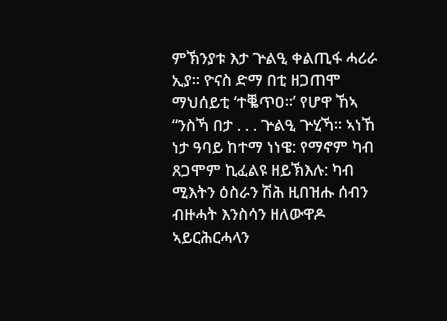ምኽንያቱ እታ ጕልዒ ቀልጢፋ ሓሪራ ኢያ። ዮናስ ድማ በቲ ዘጋጠሞ ማህሰይቲ ‘ተቘጥዐ።’ የሆዋ ኸኣ “ንስኻ በታ . . . ጕልዒ ጕሂኻ። ኣነኸ ነታ ዓባይ ከተማ ነነዌ: የማኖም ካብ ጸጋሞም ኪፈልዩ ዘይኽእሉ: ካብ ሚእትን ዕስራን ሽሕ ዚበዝሑ ሰብን ብዙሓት እንስሳን ዘለውዋዶ ኣይርሕርሓላን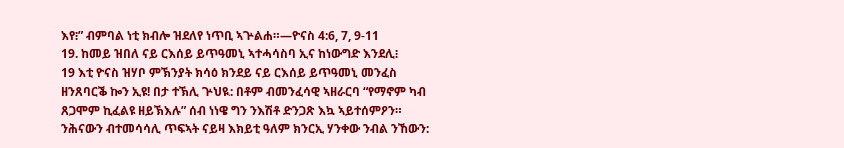እየ፧” ብምባል ነቲ ክብሎ ዝደለየ ነጥቢ ኣጕልሐ።—ዮናስ 4:6, 7, 9-11
19. ከመይ ዝበለ ናይ ርእሰይ ይጥዓመኒ ኣተሓሳስባ ኢና ከነውግድ እንደሊ፧
19 እቲ ዮናስ ዝሃቦ ምኽንያት ክሳዕ ክንደይ ናይ ርእሰይ ይጥዓመኒ መንፈስ ዘንጸባርቕ ኰን ኢዩ! በታ ተኽሊ ጕህዪ: በቶም ብመንፈሳዊ ኣዘራርባ “የማኖም ካብ ጸጋሞም ኪፈልዩ ዘይኽእሉ” ሰብ ነነዌ ግን ንእሽቶ ድንጋጽ እኳ ኣይተሰምዖን። ንሕናውን ብተመሳሳሊ ጥፍኣት ናይዛ እክይቲ ዓለም ክንርኢ ሃንቀው ንብል ንኸውን: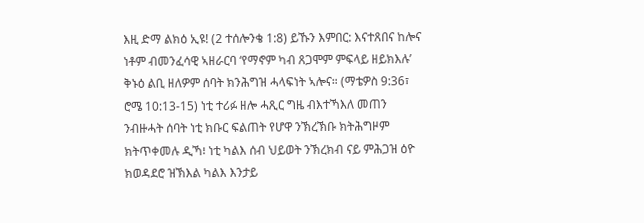እዚ ድማ ልክዕ ኢዩ! (2 ተሰሎንቄ 1:8) ይኹን እምበር: እናተጸበና ከሎና ነቶም ብመንፈሳዊ ኣዘራርባ ‘የማኖም ካብ ጸጋሞም ምፍላይ ዘይክእሉ’ ቅኑዕ ልቢ ዘለዎም ሰባት ክንሕግዝ ሓላፍነት ኣሎና። (ማቴዎስ 9:36፣ ሮሜ 10:13-15) ነቲ ተሪፉ ዘሎ ሓጺር ግዜ ብእተኻእለ መጠን ንብዙሓት ሰባት ነቲ ክቡር ፍልጠት የሆዋ ንኽረኽቡ ክትሕግዞም ክትጥቀመሉ ዲኻ፧ ነቲ ካልእ ሰብ ህይወት ንኽረክብ ናይ ምሕጋዝ ዕዮ ክወዳደሮ ዝኽእል ካልእ እንታይ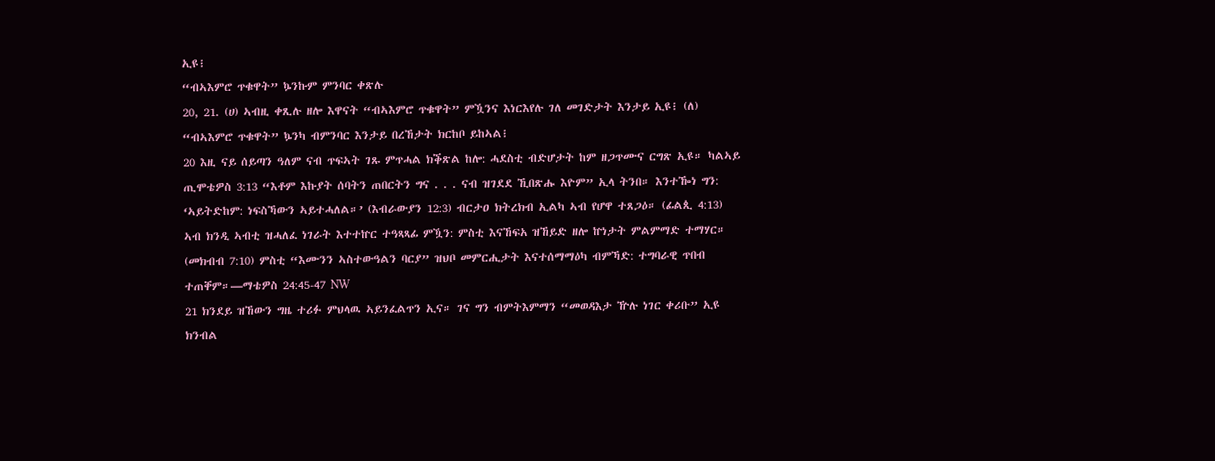ኢዩ፧
“ብኣእምሮ ጥቁዋት” ኴንኩም ምንባር ቀጽሉ
20, 21. (ሀ) ኣብዚ ቀጺሉ ዘሎ እዋናት “ብኣእምሮ ጥቁዋት” ምዃንና እነርእየሉ ገለ መገድታት እንታይ ኢዩ፧ (ለ) “ብኣእምሮ ጥቁዋት” ኴንካ ብምንባር እንታይ በረኸታት ክርከቦ ይከኣል፧
20 እዚ ናይ ሰይጣን ዓለም ናብ ጥፍኣት ገጹ ምጥሓል ክቕጽል ከሎ: ሓደስቲ ብድሆታት ከም ዘጋጥሙና ርግጽ ኢዩ። ካልኣይ ጢሞቴዎስ 3:13 “እቶም እኩያት ሰባትን ጠበርትን ግና . . . ናብ ዝገደደ ኺበጽሑ እዮም” ኢላ ትንበ። እንተዀነ ግን: ‘ኣይትድከም: ነፍስኻውን ኣይተሓለል።’ (እብራውያን 12:3) ብርታዐ ክትረክብ ኢልካ ኣብ የሆዋ ተጸጋዕ። (ፊልጲ 4:13) ኣብ ክንዲ ኣብቲ ዝሓለፈ ነገራት እተተኵር ተዓጻጻፊ ምዃን: ምስቲ እናኸፍአ ዝኸይድ ዘሎ ኵነታት ምልምማድ ተማሃር። (መክብብ 7:10) ምስቲ “እሙንን ኣስተውዓልን ባርያ” ዝህቦ መምርሒታት እናተሰማማዕካ ብምኻድ: ተግባራዊ ጥበብ ተጠቐም።—ማቴዎስ 24:45-47 NW
21 ክንደይ ዝኸውን ግዜ ተሪፉ ምህላዉ ኣይንፈልጥን ኢና። ገና ግን ብምትእምማን “መወዳእታ ዅሉ ነገር ቀሪቡ” ኢዩ ክንብል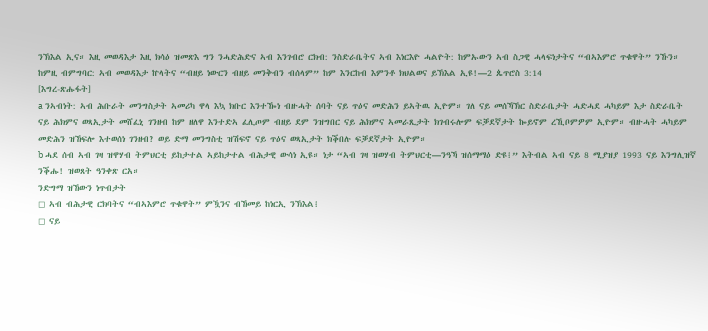ንኽእል ኢና። እዚ መወዳእታ እዚ ክሳዕ ዝመጽእ ግን ንሓድሕድና ኣብ እንገብሮ ርክብ: ንስድራቤትና ኣብ እነርእዮ ሓልዮት: ከምኡውን ኣብ ስጋዊ ሓላፍነታትና “ብኣእምሮ ጥቁዋት” ንኹን። ከምዚ ብምግባር: ኣብ መወዳእታ ኵላትና “ብዘይ ነውርን ብዘይ መንቅብን ብሰላም” ከም እንርከብ እምንቶ ክህልወና ይኽእል ኢዩ!—2 ጴጥሮስ 3:14
[እግረ-ጽሑፋት]
a ንኣብነት: ኣብ ሕቡራት መንግስታት ኣመሪካ ዋላ እኳ ክቡር እንተዀነ ብዙሓት ሰባት ናይ ጥዕና መድሕን ይኣትዉ ኢዮም። ገለ ናይ መሰኻኽር ስድራቤታት ሓድሓደ ሓካይም እታ ስድራቤት ናይ ሕክምና ወጻኢታት መሸፈኒ ገንዘብ ከም ዘለዋ እንተድኣ ፈሊጦም ብዘይ ደም ንዝግበር ናይ ሕክምና ኣመራጺታት ክገብሩሎም ፍቓደኛታት ኰይኖም ረኺቦምዎም ኢዮም። ብዙሓት ሓካይም መድሕን ዝኸፍሎ እተወሰነ ገንዘብ? ወይ ድማ መንግስቲ ዝሽፍኖ ናይ ጥዕና ወጻኢታት ክቕበሉ ፍቓደኛታት ኢዮም።
b ሓደ ሰብ ኣብ ገዛ ዝዋሃብ ትምህርቲ ይከታተል ኣይከታተል ብሕታዊ ውሳነ ኢዩ። ነታ “ኣብ ገዛ ዝወሃብ ትምህርቲ—ንዓኻ ዝሰማማዕ ድዩ፧” እትብል ኣብ ናይ 8 ሚያዝያ 1993 ናይ እንግሊዝኛ ንቕሑ! ዝወጸት ዓንቀጽ ርአ።
ንድግማ ዝኸውን ነጥብታት
◻ ኣብ ብሕታዊ ርክባትና “ብኣእምሮ ጥቁዋት” ምዃንና ብኸመይ ከነርኢ ንኽእል፧
◻ ናይ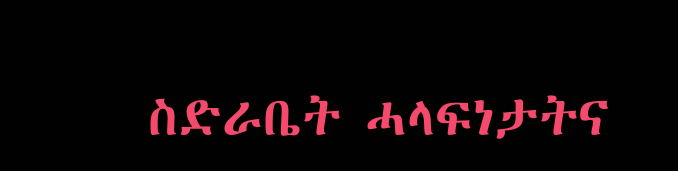ስድራቤት ሓላፍነታትና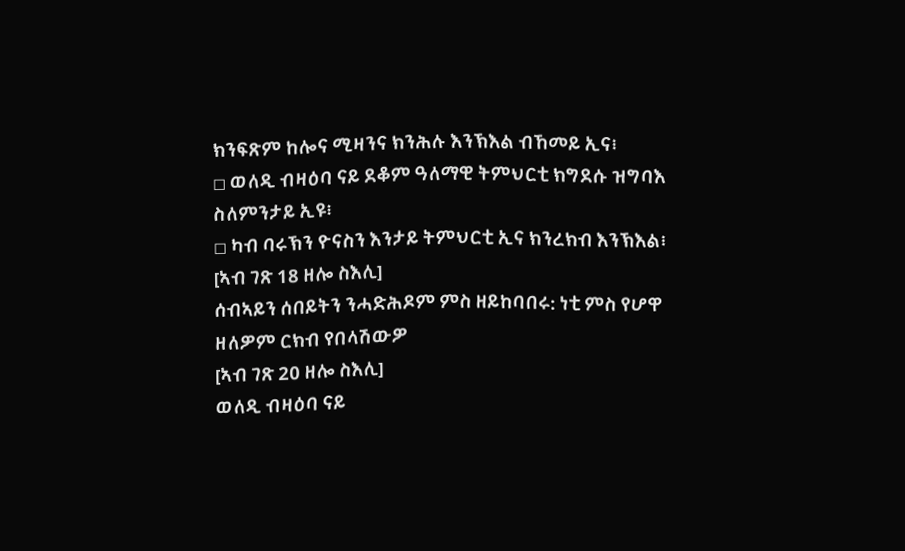ክንፍጽም ከሎና ሚዛንና ክንሕሉ እንኽእል ብኸመይ ኢና፧
◻ ወለዲ ብዛዕባ ናይ ደቆም ዓለማዊ ትምህርቲ ክግደሱ ዝግባእ ስለምንታይ ኢዩ፧
◻ ካብ ባሩኽን ዮናስን እንታይ ትምህርቲ ኢና ክንረክብ እንኽእል፧
[ኣብ ገጽ 18 ዘሎ ስእሊ]
ሰብኣይን ሰበይትን ንሓድሕዶም ምስ ዘይከባበሩ: ነቲ ምስ የሆዋ ዘለዎም ርክብ የበላሽውዎ
[ኣብ ገጽ 20 ዘሎ ስእሊ]
ወለዲ ብዛዕባ ናይ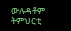ውሉዳቶም ትምህርቲ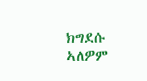ክግደሱ ኣለዎም